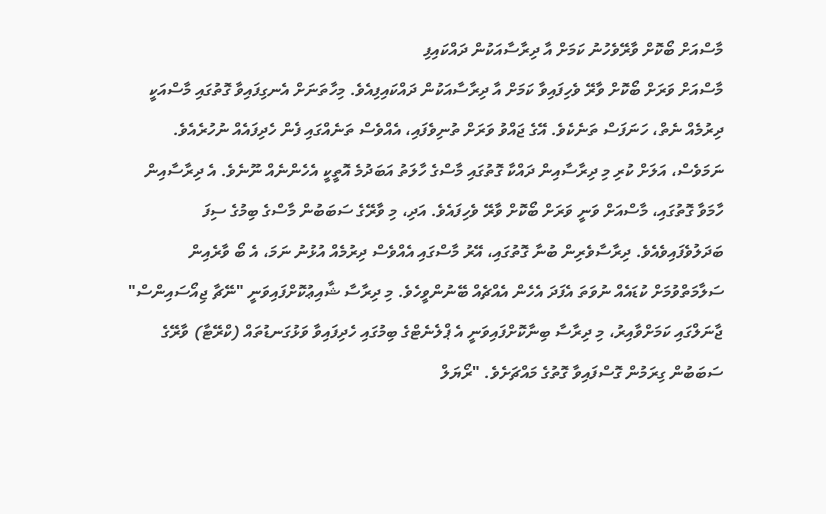މާސްއަށް ބޯކޮށް ވާރޭވެހުނު ކަމަށް އާ ދިރާސާއަކުން ދައްކައިފި
މާސްއަށް ވަރަށް ބޯކޮށް ވާރޭ ވެހިފައިވާ ކަމަށް އާ ދިރާސާއަކުން ދައްކައިފިއެވެ. މިހާތަނަށް އެނގިފައިވާ ގޮތުގައި މާސްއަކީ ދިރުމެއް ނެތް، ހަނަފަސް ތަނެކެވެ. އޭގެ ޖައްވު ވަރަށް ތުނިވެފައި، އެއްވެސް ތަނެއްގައި ފެން ހެދިފައެއް ނުހުރެއެވެ. ނަމަވެސް، އަލަށް ކުރި މި ދިރާސާއިން ދައްކާ ގޮތުގައި މާސްގެ ހާލަތު އަބަދުމެ އޮތީކީ އެހެންނެއް ނޫނެވެ. އެ ދިރާސާއިން ހާމަވާ ގޮތުގައި، މާސްއަށް ވަނީ ވަރަށް ބޯކޮށް ވާރޭ ވެހިފައެވެ. އަދި، މި ވާރޭގެ ސަބަބުން މާސްގެ ބިމުގެ ސިފަ ބަދަލުވެފައިވެއެވެ. ދިރާސާވެރިން ބުނާ ގޮތުގައި، އޭރު މާސްގައި އެއްވެސް ދިރުމެއް އުޅުނު ނަމަ، އެ ބޯ ވާރެއިން ސަލާމަތްވުމަށް ކުޑައެއް ނުވަތަ އެފަދަ އެހެން އެއްޗެއް ބޭނުންވީހެވެ. މި ދިރާސާ ޝާއިޢުކޮށްފައިވަނީ "ނޭޗާ ޖިއޯސައިންސް" ޖާނަލްގައި ކަމަށްވާއިރު، މި ދިރާސާ ބިނާކޮށްފައިވަނީ އެ ޕްލެނެޓްގެ ބިމުގައި ހެދިފައިވާ ވަޅުގަނޑުތައް (ކްރޭޓާ) ވާރޭގެ ސަބަބުން ގިރަމުން ގޮސްފައިވާ ގޮތުގެ މައްޗަށެވެ. "ރޯޔަލް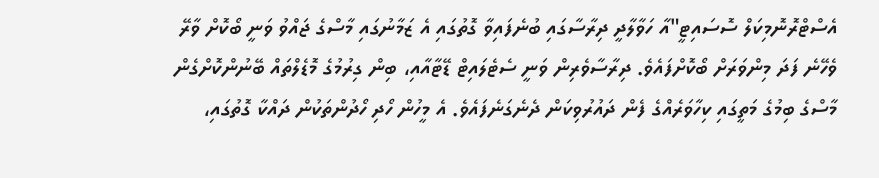އެސްޓްރޮނޮމިކަލް ސޮސައިޓީ"އާ ހަވާލާދީ ދިރާސާގައި ބުނެފައިވާ ގޮތުގައި އެ ޒަމާނުގައި މާސްގެ ޖައްވު ވަނީ ބޯކޮށް ވާރޭ ވެހޭނެ ފަދަ މިންވަރަށް ބޯކޮށްފައެވެ. ދިރާސާވެރިން ވަނީ ސެޓެލައިޓް ޑޭޓާއާއި، ބިން ގިރުމުގެ މޮޑެލްތައް ބޭނުންކޮށްގެން މާސްގެ ބިމުގެ މަތީގައި ކިހާވަރެއްގެ ފެން ދައުރުވިކަން ދެނެގަނެފައެވެ. އެ މީހުން ހޯދި ހޯދުންތަކުން ދައްކާ ގޮތުގައި،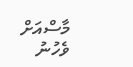މާސްއަށް ވެހުނު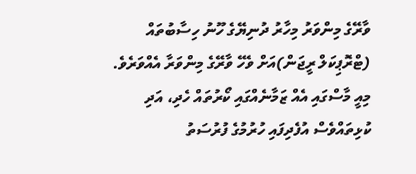ވާރޭގެ މިންވަރު މިހާރު ދުނިޔޭގެ ހޫނު ހިސާބުތައް (ޓްރޮޕިކަލް ރީޖަން)އަށް ވެހޭ ވާރޭގެ މިންވަރާ އެއްވަރެވެ. މިއީ މާސްގައި އެއް ޒަމާނެއްގައި ކޯރުތައް ހެދި، އަދި ކުޅިތައްވެސް އުފެދިފައި ހުރުމުގެ ފުރުސަތު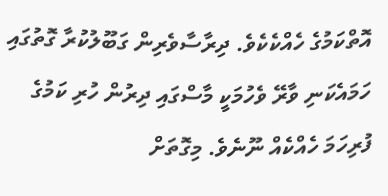އޮތްކަމުގެ ހެއްކެކެވެ. ދިރާސާވެރިން ގަބޫލުކުރާ ގޮތުގައި ހަމައެކަނި ވާރޭ ވެހުމަކީ މާސްގައި ދިރުން ހުރި ކަމުގެ ފުރިހަމަ ހެއްކެއް ނޫނެވެ. މިގޮތަށް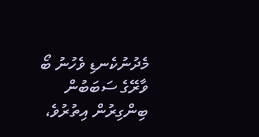މެދުނުކެނޑި ވެހުނު ބޯ ވާރޭގެ ސަބަބުން ބިންގިރުން އިތުރުވެ،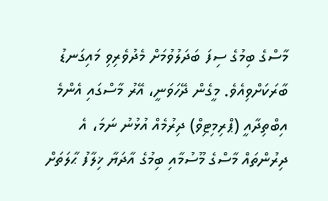މާސްގެ ބިމުގެ ސިފަ ބަދަލުވުމަށް މެދުވެރިވި މައިގަނޑު ބާރަކަށްވިއެވެ. މީގެން ދޭހަވަނީ، އޭރު މާސްގައި އެންމެ އިބްތިދާއީ (ޕްރިމިޓިވް) ދިރުމެއް އުޅުނު ނަމަ، އެ ދިރުންތައް މާސްގެ މޫސުމާއި ބިމުގެ އާދަޔާ ޚިލާފު ޙާލަތަށް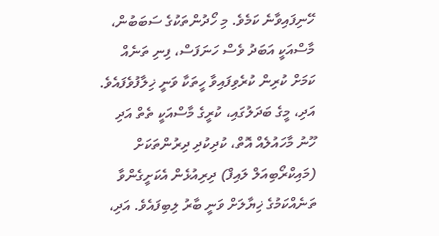ހޭނިފައިވާނެ ކަމެވެ. މި ހޯދުންތަކުގެ ސަބަބުން، މާސްއަކީ އަބަދު ވެސް ހަނަފަސް، ފިނި ތަނެއް ކަމަށް ކުރިން ކުރެވިފައިވާ ހީތަކާ ވަނީ ޚިލާފުވެފައެވެ. އަދި، މީގެ ބަދަލުގައި، ކުރީގެ މާސްއަކީ ތެތް އަދި ހޫނު މާހައުލެއް އޮތް، ކުދިކުދި ދިރުންތަކަށް (މައިކްރޯބިއަލް ލައިފް) ދިރިއުޅެން އެކަށީގެންވާ ތަނެއްކަމުގެ ޚިޔާލަށް ވަނީ ބާރު ލިބިފައެވެ. އަދި،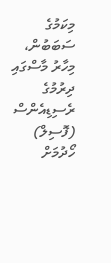މިކަމުގެ ސަބަބުން، މިހާރު މާސްގައި ދިރުމުގެ ރެސިޑިއެންސް (ފޮސިލް) ހޯދުމަށް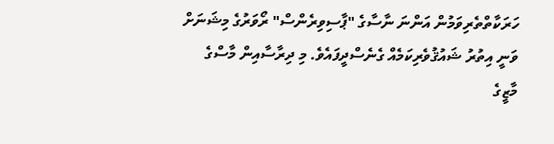ހަރަކާތްތެރިވަމުން އަންނަ ނާސާގެ "ޕާސިވިރެންސް" ރޯވަރުގެ މިޝަނަށް ވަނީ އިތުރު ޝައުޤުވެރިކަމެއް ގެނެސްދީފައެވެ. މި ދިރާސާއިން މާސްގެ މާޒީގެ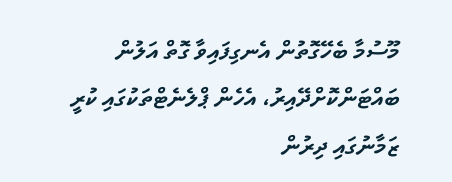މޫސުމާ ބެހޭގޮތުން އެނގިފައިވާ ގޮތް އަލުން ބައްޓަންކޮށްދޭއިރު، އެހެން ޕްލެނެޓްތަކުގައި ކުރީ ޒަމާނުގައި ދިރުން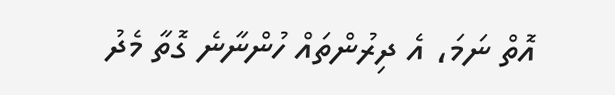އޮތް ނަމަ، އެ ދިރުންތައް ހުންނާނެ ގޮތާ މެދު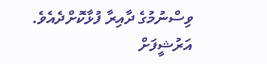ވިސްނުމުގެ ދާއިރާ ފުޅާކޮށްދެއެވެ.
އަރުޝީފަށް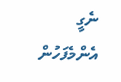ނެގީ
އެންމެފަހުން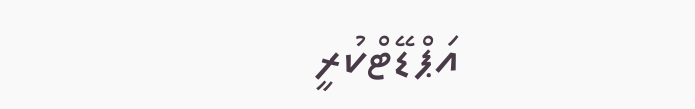އަޕްޑޭޓްކުރީ